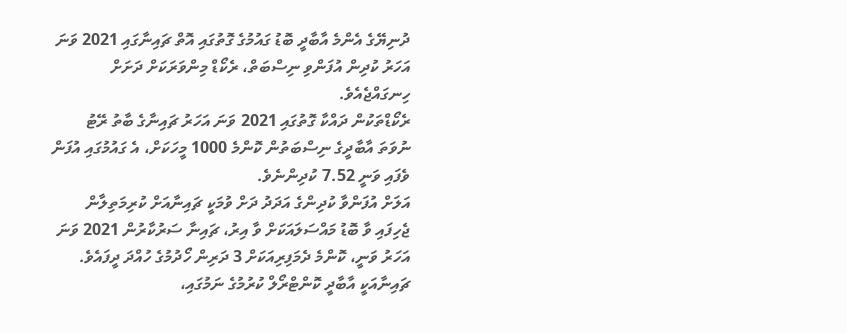ދުނިޔޭގެ އެންމެ އާބާދީ ބޮޑު ގައުމުގެ ގޮތުގައި އޮތް ޗައިނާގައި 2021 ވަނަ އަހަރު ކުދިން އުފަންވި ނިސްބަތް، ރެކޯޑް މިންވަރަކަށް ދަށަށް ހިނގައްޖެއެވެ.
ރެކޯޑްތަކުން ދައްކާ ގޮތުގައި 2021 ވަނަ އަހަރު ޗައިނާގެ ބާތު ރޭޓު ނުވަތަ އާބާދީގެ ނިސްބަތުން ކޮންމެ 1000 މީހަކަށް، އެ ގައުމުގައި އުފަން ވެފައި ވަނީ 7.52 ކުދިންނެވެ.
އަލަށް އުފަންވާ ކުދިންގެ އަދަދު ދަށް ވުމަކީ ޗައިނާއަށް ކުރިމަތިލާން ޖެހިފައި ވާ ބޮޑު މައްސަލައަކަށް ވާ އިރު، ޗައިނާ ސަރުކާރުން 2021 ވަނަ އަހަރު ވަނީ، ކޮންމެ ދެމަފިރިއަކަށް 3 ދަރިން ހޯދުމުގެ ހުއްދަ ދީފައެވެ.
ޗައިނާއަކީ އާބާދީ ކޮންޓްރޯލް ކުރުމުގެ ނަމުގައި،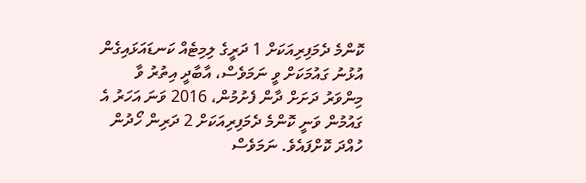ކޮންމެ ދެމަފިރިއަކަށް 1 ދަރީގެ ލިމިޓެއް ކަނޑައަޅައިގެން އުޅުނު ގައުމަކަށް ވީ ނަމަވެސް، އާބާދީ އިތުރު ވާ މިންވަރު ދަށަށް ދާން ފެށުމުން، 2016 ވަނަ އަހަރު އެ ގައުމުން ވަނީ ކޮންމެ ދެމަފިރިއަކަށް 2 ދަރިން ހޯދުން ހުއްދަ ކޮށްފައެވެ. ނަމަވެސް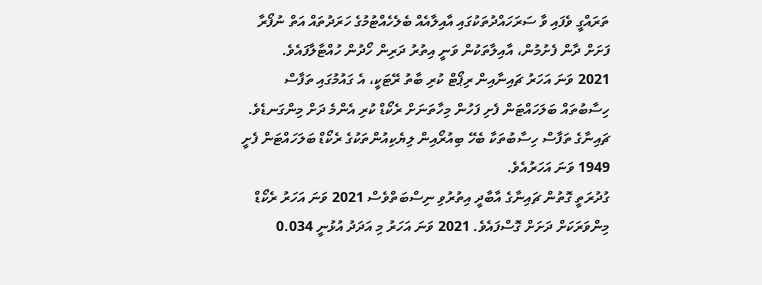ތަރައްގީ ވެފައި ވާ ސަރަހައްދުތަކުގައި އާއިލާއެއް ބެލެހެއްޓުމުގެ ހަރަދުތައް އަތް ނުފޯރާ ފަށަށް ދާން ފެށުމުން، އާއިލާތަކުން ވަނީ އިތުރު ދަރިން ހޯދުން ހުއްޓާލާފައެވެ.
2021 ވަނަ އަހަރު ޗައިނާއިން ރިޕޯޓް ކުރި ބާތު ރޭޓަކީ، އެ ގައުމުގައި ތަފާސް ހިސާބުތައް ބަލަހައްޓަން ފެށި ފަހުން މިހާތަނަށް ރެކޯޑް ކުރި އެންމެ ދަށް މިންގަނޑެވެ. ޗައިނާގެ ތަފާސް ހިސާބުތަކާ ބެހޭ ބިއުރޯއިން ލިޔެކިއުންތަކުގެ ރެކޯޑް ބަލަހައްޓަން ފެށީ 1949 ވަނަ އަހަރުއެވެ.
ގުދުރަތީ ގޮތުން ޗައިނާގެ އާބާދީ އިތުރުވި ނިސްބަތްވެސް 2021 ވަނަ އަހަރު ރެކޯޑް މިންވަރަކަށް ދަށަށް ގޮސްފައެވެ. 2021 ވަނަ އަހަރު މި އަދަދު އުޅުނީ 0.034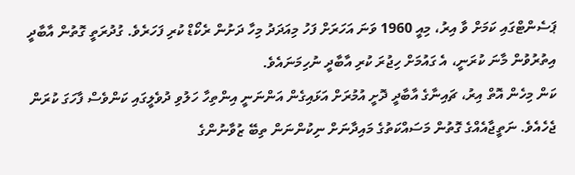ޕަސެންޓްގައި ކަމަށް ވާ އިރު، މިއީ 1960 ވަނަ އަހަރަށް ފަހު މިއަދަދު މިހާ ދަށުން ރެކޯޑް ކުރި ފަހަރެވެ. ގުދުރަތީ ގޮތުން އާބާދީ އިތުރުވުން މާނަ ކުރަނީ، އެ ގައުމަށް ހިޖުރަ ކުރި އާބާދީ ނުހިމަނައެވެ.
ކަން މިހެން އޮތް އިރު، ޗައިނާގެ އާބާދީ ދޮށީ އުމުރަށް އަޅައިގެން އަންނަނީ އިންތިހާ ހަލުވި ދުވެލީގައި ކަންވެސް ފާހަގަ ކުރަން ޖެހެއެވެ. ނަތީޖާއެއްގެ ގޮތުން މަސައްކަތުގެ މައިދާނަށް ނިކުންނަން ތިބޭ ޒުވާނުންގެ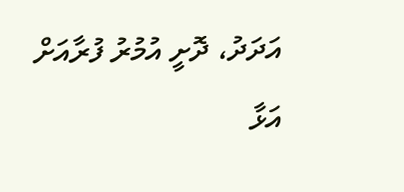އަދަދު، ދޮށީ އުމުރު ފުރާއަށް އަޅާ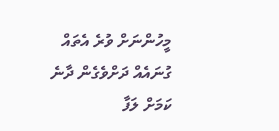މީހުންނަށް ވުރެ އެތައް ގުނައެއް ދަށްވެގެން ދާނެ ކަމަށް ލަފާ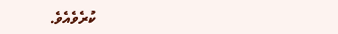ކުރެވެއެވެ.